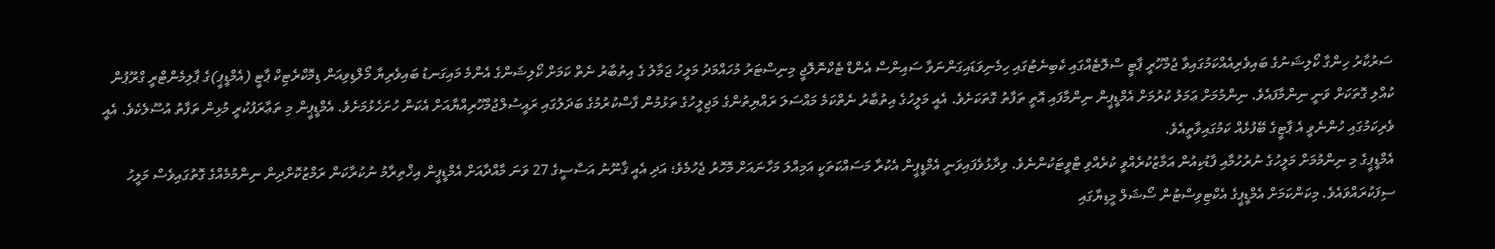ސަރުކާރު ހިންގާ ކޯލިޝަނުގެ ބައިވެރިއެއްކަމުގައިވާ ޖުމްހޫރީ ޕާޓީ ސްލޮޓެއްގައި ކެބިނެޓުގައި ހިމެނިވަޑައިގަންނަވާ ސައިންސް އެންޑް ޓެކްނޮލޮޖީ މިނިސްޓަރު މުހައްމަދު މަލީހު ޖަމާލު ގެ އިތުބާރު ނެތް ކަމަށް ކޯލިޝަންގެ އެންމެ މައިގަނޑު ބައިވެރިޔާ މޯލްޑިވިއަން ޑިމޮކްރެޓިކް ޕާޓީ (އެމްޑީޕީ)ގެ ޕާލިމެންޓްރީ ގްރޫޕުން ކުއްލި ގޮތަކަށް ވަނީ ނިންމާފައެވެ. ނިންމުމަށް ޢަމަލު ކުރުމަށް އެމްޑީޕީން ނިންމާފައި އޮތީ ތަފާތު ގޮތަކަށެވެ. އެއީ މަލީހުގެ އިތުބާރު ނެތްކަމެ މައްސަލަ ރައްޔިތުންގެ މަޖިލީހުގެ ތަޅުމުން ފާސްކުރުމުގެ ބަދަލުގައި ރައީސުލްޖުމްހޫރިއްޔާއަށް އެކަން ހުށަހެޅުމަށެވެ. އެމްޑީޕީން މި ތަޢާރަފުކުރީ މުޅިން ތަފާތު އުސޫލެކެވެ. އެއީ ވެރިކަމުގައި ހުންނެވީ އެ ޕާޓީގެ ބޭފުޅެއް ކަމުގައިވާތީއެވެ.
އެމްޑީޕީގެ މި ނިންމުމަށް މަލީހުގެ ނުރުހުމާއި ފާޑުކިއުން އަމާޒުކުރެއްވީ ކުރެއްވި ޓްވީޓަކުންނެވެ. ވިދާޅުވެފައިވަނީ އެމްޑީޕީން އެކުރާ މަސައްކަތަކީ އަމިއްލަ މަހާނައަށް މޮހޮރު ޖެހުމެވެ؛ އަދި އެއީ ޤާނޫނު އަސާސީގެ 27 ވަނަ މާއްދާއަށް އެމްޑީޕީން އިޚްތިރާމު ނުކުރާކަން ރަމްޒުކޮށްދިން ނިންމުމެއްގެ ގޮތުގައިވެސް މަލީހު ސިފަކުރައްވައެވެ. މިކަންކަމަށް އެމްޑީޕީގެ އެކްޓިވިސްޓުން ސޯޝަލް މީޑިޔާގައި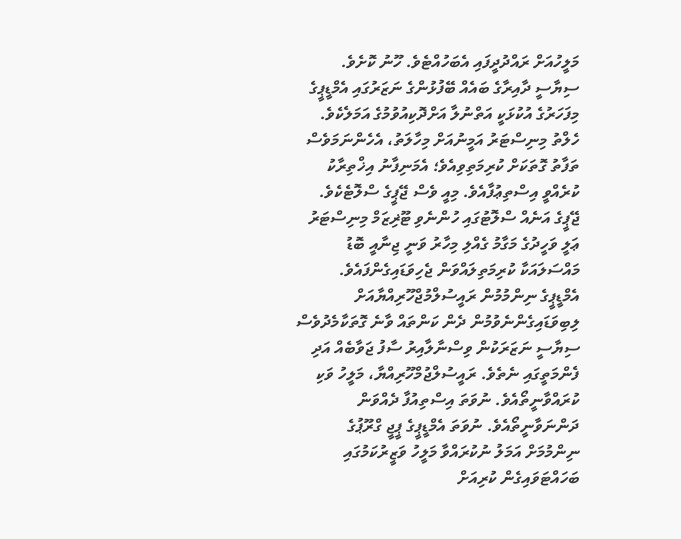މަލީހުއަށް ރައްދުދީފައި އެބަހުއްޓެވެ. ހޫނު ކޮށެވެ.
ސިޔާސީ ދާއިރާގެ ބައެއް ބޭފުޅުންގެ ނަޒަރުގައި އެމްޑީޕީގެ މިފަހަރުގެ އުކުޅަކީ އަތްނުލާ އަށްދޮކިއުވުމުގެ އަމަލެކެވެ. ހެލްތު މިނިސްޓަރު އަމީނުއަށް މިހާލަތު، އެހެންނަމަވެސް ތަފާތު ގޮތަކަށް ކުރިމަތިވިއެވެ؛ އެމަނިފާނު އިޚްތިރާކު ކުރެއްވީ އިސްތިޢުފާއެވެ. މިއީ ވެސް ޖޭޕީގެ ސްލޮޓެކެވެ. ޖޭޕީގެ އަނެއް ސްލޮޓުގައި ހުންނެވި ޓޫޜިޒަމް މިނިސްޓަރު ޢަލީ ވަހީދުގެ މަގާމު ގެއްލި މިހާރު ވަނީ ޖިނާއީ ބޮޑު މައްސަލައަކާ ކުރިމަތިލައްވަން ޖެހިވަޑައިގެންފައެވެ.
އެމްޑީޕީގެ ނިންމުމުން ރައީސުލްމުޖްހޫރިއްޔާއަށް ލިބިވަޑައިގެންނެވުމުން ދެން ކަންތައް ވާނެ ގޮތަކާމެދުވެސް ސިޔާސީ ނަޒަރަކުން ވިސްނާލާއިރު ސާފު ޖަވާބެއް އަދި ފެންމަތީގައި ނެތެވެ. ރައީސުލްޖުމްހޫރިއްޔާ، މަލީހު ވަކި ކުރައްވާނީތޯއެވެ. ނުވަތަ އިސްތިއުފާ ދެއްވަން ދަންނަވާނީތޯއެވެ. ނުވަތަ އެމްޑީޕީގެ ޕީޖީ ގްރޫޕުގެ ނިންމުމަށް އަމަލު ނުކުރައްވާ މަލީހު ވަޒީރުކަމުގައި ބަހައްޓަވައިގެން ކުރިއަށް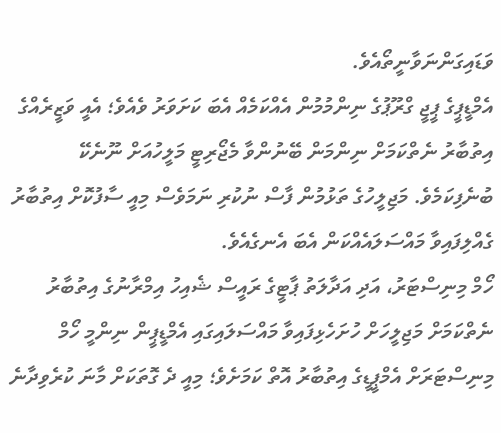ވަޑައިގަންނަވާނީތޯއެވެ.
އެމްޑީޕީގެ ޕީޖީ ގްރޫޕުގެ ނިންމުމުން އެއްކަމެއް އެބަ ކަށަވަރު ވެއެވެ؛ އެއީ ވަޒީރެއްގެ އިތުބާރު ނެތްކަމަށް ނިންމަން ބޭނުންވާ މެޖޯރިޓީ މަލީހުއަށް ނޫނެކޭ ބުނެފިކަމެވެ. މަޖިލީހުގެ ތަޅުމުން ފާސް ނުކުރި ނަމަވެސް މިއީ ސާފުކޮށް އިތުބާރު ގެއްލިފައިވާ މައްސަލައެއްކަން އެބަ އެނގެއެވެ.
ހޯމް މިނިސްޓަރު، އަދި އަދާލަތު ޕާޓީގެ ރައީސް ޝެއިހު އިމްރާނުގެ އިތުބާރު ނެތްކަމަށް މަޖިލީހަށް ހުށަހެޅިފައިވާ މައްސަލައިގައި އެމްޑީޕީން ނިންމީ ހޯމް މިނިސްޓަރަށް އެމްޕީޑީގެ އިތުބާރު އޮތް ކަމަށެވެ؛ މިއީ ދެ ގޮތަކަށް މާނަ ކުރެވިދާނެ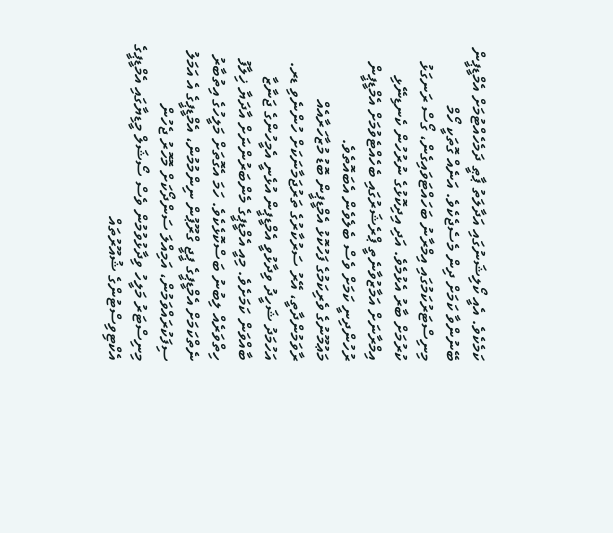ކަމެކެވެ. އެއީ ކޯލިޝަނުގައި އަދާލަތު ޕާޠީ ދަމެހެއްޓުމަށް އެމްޑީޕީން ބޭނުންވާ ކަމަށް ދިން މެސެޖެކެވެ. އަނެއް ގޮތަކީ ހޯމް މިނިސްޓަރުކަމުގައި އިމްރާނު ބަހައްޓަވައިގެން، ގޯސް ރަނގަޅު ކުރުމަށް ބާރު އެޅުމެވެ. އަދި އިދިކޮޅުގެ ނުރުހުން ކެނޑިނޭޅި އިމްރާނަށް އަމާޒުވާނެތީ ޕްރެޝަރުގައި ބެހެއްޓެވުމަށް އެމްޑީޕީން ރުހުންދިނީ ކަމަށް ވެސް ބެލެވެން އެބައޮތެވެ.
މަޢުމޫނުގެ ވެރިކަމުގެ ފަހުކޮޅު އެމްޑީޕީން ބޮޑު މުޒާހަރާއެއް ރާވަމުންދާތީ، އޭރު ސަރުކާރުގެ ތަރުޖަމާނަކަށް ހުންނެވި ޑރ. އަހުމަދު ޝަހީދު ވިދާޅުވީ އެމްޑީޕީން އުޅެނީ އެމީހުންގެ ޖަނާޒާ ބާއްވަން ކަމަށެވެ. މިއީ އެމްޑީޕީގެ މެންބަރުންނަށް އާދަޔާ ޚިލާފު ހިތްވަރެއް ލިބުނު ބަސްކޮޅެކެވެ. ހަމަ އެގޮތަށް މަލީހުގެ އިތުބާރު ނެތްކަމަށް އެމްޑީޕީގެ ޕީޖީ ގްރޫޕުން ނިންމުމުން، އެމްޑީޕީގެ އެ އަމަލު ސިފަކުރައްވަމުން، އަމިއްލަ ސަންދޯކަށް މޮހޮރު ޖެހުން މިނިސްޓަރު މަލީހު ވިދާޅުވުމުން ވެސް ސޯޝަލް މީޑިޔާގައި އެމްޑީޕީގެ އެކްޓިވިސްޓުންގެ ޝުއޫރުތައް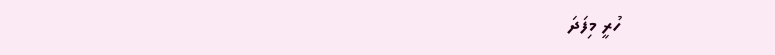ހުރީ މިފަދަ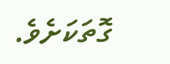ގޮތަކަށެވެ.